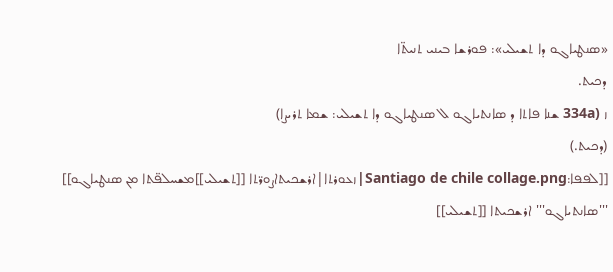«ܣܢܛܝܐܓܘ ܕܐ ܬܫܝܠܝ»: ܦܘܪܫܐ ܒܝܢܝ ܬܢܝܬ̈ܐ
ܕܟܝܬ.
ܙ (334a ܫܢܐ ܦܐܬܐ ܕ ܣܐܢܬܝܐܓܘ ܠ ܣܢܛܝܐܓܘ ܕܐ ܬܫܝܠܝ: ܫܡܐ ܬܪܝܨܐ)
(ܕܟܝܬ.)
[[ܠܦܦܐ:Santiago de chile collage.png|ܙܥܘܪܬܐ|ܐܪܫܟܝܬܐܨܘܪ̈ܬܐ [[ܬܫܝܠܝ]]ܡܫܚܠܦ̈ܬܐ ܡܢ ܣܢܛܝܐܓܘ]]
'''ܣܐܢܬܝܐܓܘ''' ܐܪܫܟܝܬܐ [[ܬܫܝܠܝ]]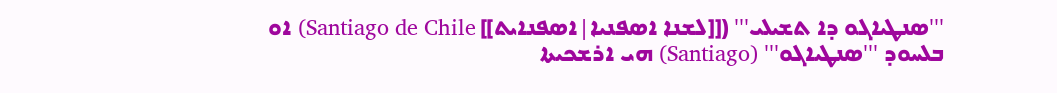'''ܣܢܛܝܐܓܘ ܕܐ ܬܫܝܠܝ''' ([[ܠܫܢܐ ܐܣܦܢܝܐ|ܐܣܦܢܐܝܬ]] Santiago de Chile) ܐܘ ܒܠܚܘܕ '''ܣܢܛܝܐܓܘ''' (Santiago) ܗܝ ܐܪܫܟܝܬܐ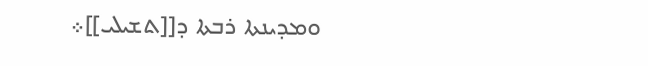ܘܡܕܝܢܬܐ ܪܒܬܐ ܕ[[ܬܫܝܠܝ]]܀